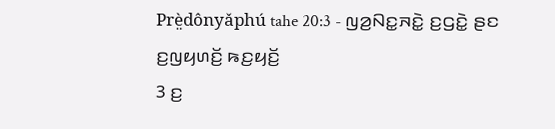Prè̤dônyǎphú tahe 20:3 - ꤜꤤ꤬ꤡꤢ꤭ꤏꤢꤧ꤭ ꤢ꤬ꤞꤢꤧ꤭ ꤔꤢ ꤢ꤬ꤜꤟꤛꤢꤩ꤬ ꤒꤢ꤬ꤟꤢꤩ꤬
3 ꤢ꤬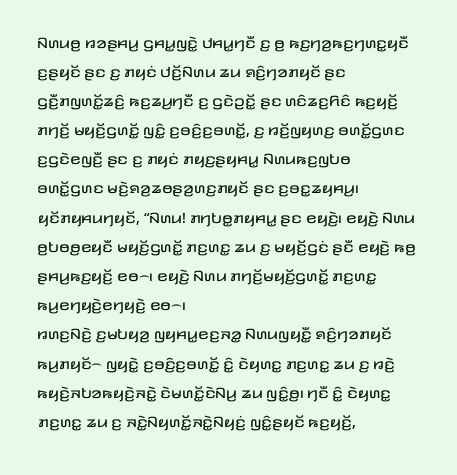ꤡꤛꤣꤥ꤬ ꤙꤤꤔꤌꤣ꤬ ꤞꤌꤣ꤭ꤜꤢꤧ꤭ ꤓꤌꤣ꤭ꤚꤢꤪ ꤢ꤬ ꤥ꤬ ꤒꤢ꤬ꤚꤤ꤬ꤒꤢ꤬ꤚꤛꤢ꤭ꤟꤢꤪ ꤢ꤬ꤔꤟꤢꤩ ꤔꤢ ꤢ꤬ ꤊꤟꤢꤦ ꤓꤢꤩ꤬ꤡꤛꤣ ꤘꤣ ꤎꤢꤨ꤬ꤚꤤꤊꤟꤢꤩ ꤔꤢ ꤞꤢꤪ꤬ꤊꤜꤛꤢꤩ꤭ꤘꤢꤨ꤬ ꤒꤢ꤬ꤘꤣ꤬ꤚꤢꤪ ꤢ꤬ ꤞꤢꤧꤑꤢꤩ꤭ ꤔꤢ ꤛꤢꤨꤘꤢ꤬ꤖꤢꤨ ꤒꤢ꤬ꤟꤢꤩ꤬ ꤊꤚꤢꤩ꤬ ꤗꤟꤢꤩ꤬ꤞꤛꤢꤩ꤭ ꤜꤢꤨ꤭ ꤢ꤬ꤋꤢꤨ꤬ꤢ꤬ꤋꤛꤢꤩ꤭, ꤢ꤬ ꤙꤢꤩ꤬ꤜꤟꤛꤢ꤬ ꤋꤛꤢꤩ꤭ꤞꤛꤢ ꤢ꤬ꤞꤢꤧꤕꤜꤢꤪ꤬ ꤔꤢ ꤢ꤬ ꤊꤟꤢꤦ ꤊꤟꤢ꤬ꤔꤟꤌꤣ꤭ ꤡꤛꤣꤒꤢ꤬ꤜꤝꤥ ꤋꤛꤢꤩ꤭ꤞꤛꤢ ꤗꤢꤧ꤬ꤎꤤ꤬ꤘꤥꤔꤤ꤬ꤛꤢ꤬ꤊꤟꤢꤩ ꤔꤢ ꤢ꤬ꤋꤢ꤭ꤘꤟꤌꤣ꤬꤯
ꤟꤢꤩꤊꤟꤌꤣꤚꤟꤢꤩ, “ꤡꤛꤣ! ꤊꤚꤝꤥ꤭ꤊꤟꤌꤣ꤭ ꤔꤢ ꤕꤟꤢꤧ꤬꤯ ꤕꤟꤢꤧ꤬ ꤡꤛꤣ ꤥ꤬ꤝꤥꤥ꤬ꤕꤟꤢꤪ ꤗꤟꤢꤩ꤬ꤞꤛꤢꤩ꤭ ꤊꤢ꤬ꤛꤢ꤭ ꤘꤣ ꤢ꤬ ꤗꤟꤢꤩ꤬ꤞꤢꤦ ꤔꤢꤪ ꤕꤟꤢꤧ꤬ ꤒꤥ꤬ ꤔꤌꤣ꤬ꤒꤢ꤬ꤟꤢꤩ꤬ ꤕꤥ꤮꤯ ꤕꤟꤢꤧ꤬ ꤡꤛꤣ ꤊꤚꤢꤩ꤬ꤗꤟꤢꤩ꤬ꤞꤛꤢꤩ꤭ ꤊꤢ꤬ꤛꤢ꤭ ꤒꤣ꤬ꤕꤚꤟꤢꤧ꤬ꤕꤚꤟꤢꤧ꤬ ꤕꤥ꤮꤯
ꤙꤛꤢ꤬ꤡꤢꤧ꤬ ꤢ꤬ꤗꤝꤟꤤ꤬ ꤜꤟꤌꤣ꤭ꤕꤢ꤬ꤏꤤ꤭ ꤡꤛꤣꤜꤟꤢꤪ꤭ ꤎꤢꤨ꤬ꤚꤤꤊꤟꤢꤩ ꤒꤣ꤬ꤊꤟꤢꤩ꤮ ꤜꤟꤢꤧ꤭ ꤢ꤬ꤋꤢꤨ꤬ꤢ꤬ꤋꤛꤢꤩ꤭ ꤢꤨ꤭ ꤢꤧꤟꤛꤢ꤭ ꤊꤢ꤬ꤛꤢ꤭ ꤘꤣ ꤢ꤬ ꤙꤢꤧ꤬ ꤒꤟꤢꤧ꤬ꤏꤝꤤꤒꤟꤢꤧ꤬ꤏꤢꤧ꤭ ꤢꤧꤗꤛꤢꤩ꤭ꤢꤧꤡꤣ꤬ ꤘꤣ ꤜꤢꤨ꤭ꤥ꤬꤯ ꤚꤢꤪ ꤢꤨ꤭ ꤢꤧꤟꤛꤢ꤭ ꤊꤢ꤬ꤛꤢ꤭ ꤘꤣ ꤢ꤬ ꤏꤢꤧ꤭ꤡꤟꤛꤢꤩ꤭ꤏꤢꤧ꤭ꤡꤟꤢꤦ꤬ ꤜꤢꤨ꤭ꤔꤟꤢꤩ ꤒꤢ꤬ꤟꤢꤩ꤬,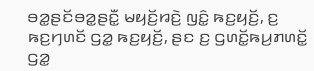ꤋꤤ꤭ꤔꤢꤩꤋꤤ꤭ꤔꤢꤪ꤭ ꤗꤟꤢꤩ꤬ꤙꤢꤧ꤬ ꤜꤢꤨ꤭ ꤒꤢ꤬ꤟꤢꤩ꤬, ꤢ꤬ ꤒꤢ꤬ꤚꤛꤢꤩ ꤞꤤ꤭ ꤒꤢ꤬ꤟꤢꤩ꤬, ꤔꤢ ꤢ꤬ ꤞꤛꤢꤩ꤭ꤒꤣ꤬ꤊꤛꤢꤩ꤭ ꤞꤤ꤭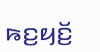ꤒꤢ꤬ꤟꤢꤩ꤬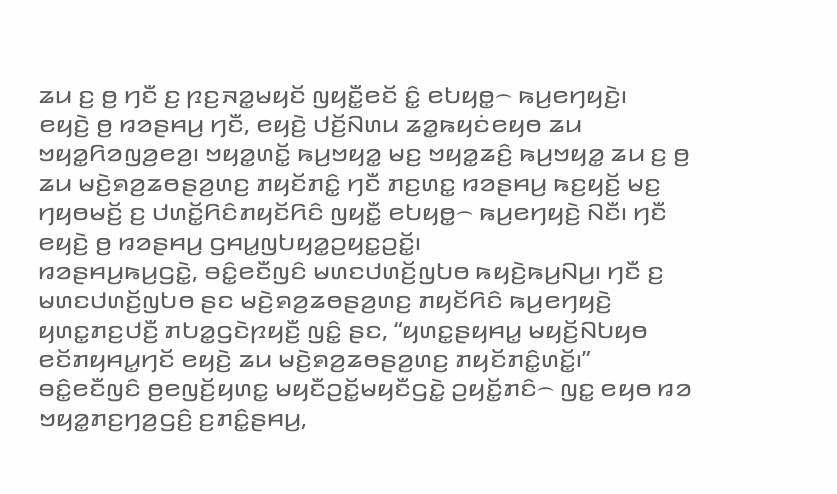ꤘꤣ ꤢ꤬ ꤥ꤬ ꤚꤢꤪ ꤢ꤬ ꤐꤢ꤬ꤏꤤ꤭ꤗꤟꤢꤩ ꤜꤟꤢꤪ꤭ꤕꤢꤩ ꤢꤨ꤭ ꤕꤝꤟꤥ꤭꤮ ꤒꤣ꤬ꤕꤚꤟꤢꤧ꤬꤯
ꤕꤟꤢꤧ꤬ ꤥ꤬ ꤙꤤꤔꤌꤣ꤬ ꤚꤢꤪ, ꤕꤟꤢꤧ꤬ ꤓꤢꤩ꤬ꤡꤛꤣ ꤘꤤ꤭ꤒꤟꤢꤦꤕꤟꤥ ꤘꤣ ꤠꤟꤤ꤭ꤖꤤꤜꤤ꤬ꤕꤤ꤬꤯ ꤠꤟꤤ꤭ꤛꤢꤩ꤭ ꤒꤣ꤬ꤠꤟꤤ꤭ ꤗꤢ꤬ ꤠꤟꤤ꤭ꤘꤢꤨ꤬ ꤒꤣ꤬ꤠꤟꤤ꤭ ꤘꤣ ꤢ꤬ ꤥ꤬ ꤘꤣ ꤗꤢꤧ꤬ꤎꤤ꤬ꤘꤥꤔꤤ꤬ꤛꤢ꤬ ꤊꤟꤢꤩꤊꤢꤨ꤭ ꤚꤢꤪ ꤊꤢ꤬ꤛꤢ꤭ ꤙꤤꤔꤌꤣ꤬ ꤒꤢ꤬ꤟꤢꤩ꤬ ꤗꤢ꤬ ꤚꤟꤥꤗꤢꤩ꤬ ꤢ꤬ ꤓꤛꤢꤩ꤭ꤖꤢꤨꤊꤟꤢꤩꤖꤢꤨ ꤜꤟꤢꤪ꤭ ꤕꤝꤟꤥ꤭꤮ ꤒꤣ꤬ꤕꤚꤟꤢꤧ꤬ ꤡꤢꤪ꤯ ꤚꤢꤪ ꤕꤟꤢꤧ꤬ ꤥ꤬ ꤙꤤꤔꤌꤣ꤬ ꤞꤌꤣ꤭ꤜꤝꤟꤤ꤭ꤑꤟꤢ꤭ꤑꤢꤩ꤭꤯
ꤙꤤꤔꤌꤣ꤬ꤒꤣ꤬ꤞꤢꤧ꤭, ꤋꤢꤨ꤭ꤕꤢꤪꤜꤢꤨ ꤗꤛꤢꤓꤛꤢꤩ꤬ꤜꤝꤥ ꤒꤟꤢꤧ꤬ꤒꤣ꤬ꤡꤣ꤬꤯ ꤚꤢꤪ ꤢ꤬ ꤗꤛꤢꤓꤛꤢꤩ꤬ꤜꤝꤥ ꤔꤢ ꤗꤢꤧ꤬ꤎꤤ꤬ꤘꤥꤔꤤ꤬ꤛꤢ꤬ ꤊꤟꤢꤩꤖꤢꤨ ꤒꤣ꤬ꤕꤚꤟꤢꤧ꤬ ꤟꤛꤢ꤭ꤊꤢ꤬ꤓꤢꤪ꤬ ꤊꤝꤤ꤭ꤞꤢꤧꤐꤟꤢꤪ꤬ ꤜꤢꤨ꤭ ꤔꤢ, “ꤟꤛꤢ꤭ꤔꤟꤌꤣ꤭ ꤗꤟꤢꤩ꤬ꤡꤝꤟꤥ ꤕꤢꤩꤊꤟꤌꤣ꤭ꤚꤢꤩ ꤕꤟꤢꤧ꤬ ꤘꤣ ꤗꤢꤧ꤬ꤎꤤ꤬ꤘꤥꤔꤤ꤬ꤛꤢ꤬ ꤊꤟꤢꤩꤊꤢꤨ꤭ꤛꤢꤩ꤭꤯”
ꤋꤢꤨ꤭ꤕꤢꤪꤜꤢꤨ ꤥ꤬ꤕꤜꤢꤩ꤬ꤟꤛꤢ꤭ ꤗꤟꤢꤪꤑꤢꤩ꤭ꤗꤟꤢꤪꤞꤢꤧ꤭ ꤑꤟꤢꤩ꤭ꤊꤢꤨ꤮ ꤜꤢ꤭ ꤕꤟꤥ ꤙꤤ ꤠꤟꤤ꤭ꤊꤢ꤬ꤚꤤ꤬ꤞꤢꤨ꤬ ꤢ꤬ꤊꤢꤨ꤭ꤔꤌꤣ꤬,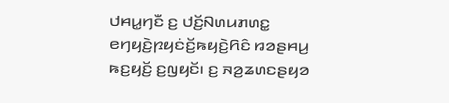ꤓꤌꤣ꤭ꤚꤢꤪ ꤢ꤬ ꤓꤢꤩ꤬ꤡꤛꤣꤊꤛꤢ꤭ ꤕꤚꤟꤢꤧ꤬ꤐꤟꤢꤦꤢꤩ꤬ꤒꤟꤢꤧ꤬ꤖꤢꤨ ꤙꤤꤔꤌꤣ꤬ ꤒꤢ꤬ꤟꤢꤩ꤬ ꤢ꤬ꤜꤟꤢꤩ꤯ ꤢ꤬ ꤏꤤ꤬ꤘꤛꤢꤔꤟꤤ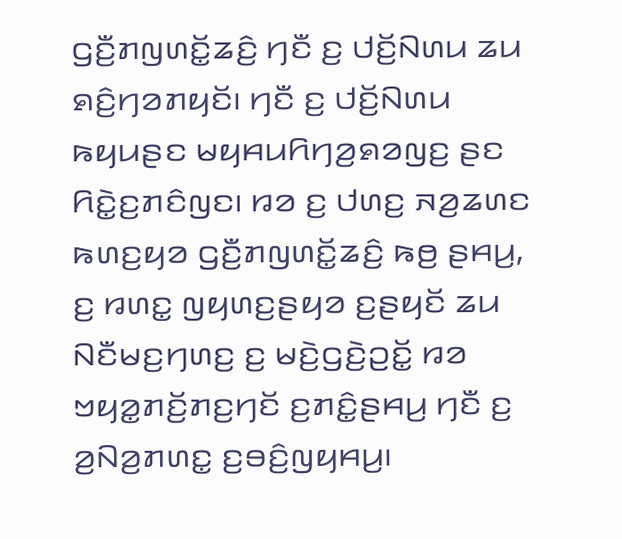ꤞꤢꤪ꤬ꤊꤜꤛꤢꤩ꤭ꤘꤢꤨ꤬ ꤚꤢꤪ ꤢ꤬ ꤓꤢꤩ꤬ꤡꤛꤣ ꤘꤣ ꤎꤢꤨ꤬ꤚꤤꤊꤟꤢꤩ꤯ ꤚꤢꤪ ꤢ꤬ ꤓꤢꤩ꤬ꤡꤛꤣ ꤒꤟꤣꤔꤢ ꤗꤟꤌꤣꤖꤚꤤ꤬ꤎꤤꤜꤢ꤬ ꤔꤢ ꤖꤢꤧ꤭ꤢ꤬ꤊꤢꤨꤜꤢ꤯ ꤙꤤ ꤢ꤬ ꤓꤛꤢ꤬ ꤏꤤ꤬ꤘꤛꤢ ꤒꤛꤢ꤬ꤟꤤ ꤞꤢꤪ꤬ꤊꤜꤛꤢꤩ꤭ꤘꤢꤨ꤬ ꤒꤥ꤬ ꤔꤌꤣ꤬, ꤢ꤬ ꤙꤛꤢ꤭ ꤜꤟꤛꤢ꤬ꤔꤟꤤ ꤢ꤬ꤔꤟꤢꤩ ꤘꤣ ꤡꤢꤪꤗꤢ꤬ꤚꤛꤢ꤬ ꤢ꤬ ꤗꤢꤧ꤬ꤞꤢꤧ꤬ꤑꤢꤩ꤭ ꤙꤤ ꤠꤟꤤ꤭ꤊꤢꤩ꤬ꤊꤢ꤬ꤚꤢꤩ ꤢ꤬ꤊꤢꤨ꤭ꤔꤌꤣ꤬ ꤚꤢꤪ ꤢ꤬ ꤤ꤬ꤡꤤ꤬ꤊꤛꤢ꤭ ꤢ꤬ꤋꤢꤨ꤬ꤜꤟꤌꤣ꤬꤯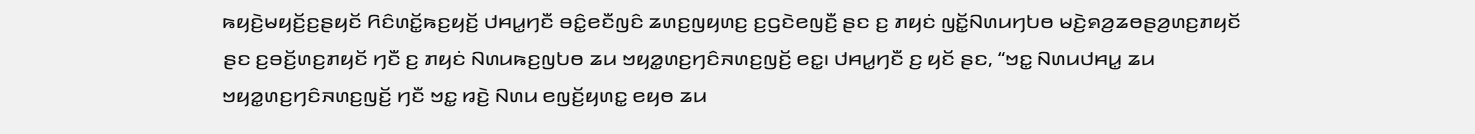ꤒꤟꤢꤧ꤬ꤗꤟꤢꤩ꤬ꤢ꤬ꤔꤟꤢꤩ ꤖꤢꤨꤛꤢꤩ꤭ꤒꤢ꤬ꤟꤢꤩ꤬ ꤓꤌꤣ꤭ꤚꤢꤪ ꤋꤢꤨ꤭ꤕꤢꤪꤜꤢꤨ ꤘꤛꤢ꤬ꤜꤟꤛꤢ꤬ ꤢ꤬ꤞꤢꤧꤕꤜꤢꤪ꤬ ꤔꤢ ꤢ꤬ ꤊꤟꤢꤦ ꤜꤢꤩ꤭ꤡꤛꤣꤚꤝꤥ ꤗꤢꤧ꤬ꤎꤤ꤬ꤘꤥꤔꤤ꤬ꤛꤢ꤬ꤊꤟꤢꤩ ꤔꤢ ꤢ꤬ꤋꤢꤩ꤬ꤛꤢ꤬ꤊꤟꤢꤩ ꤚꤢꤪ ꤢ꤬ ꤊꤟꤢꤦ ꤡꤛꤣꤒꤢ꤬ꤜꤝꤥ ꤘꤣ ꤠꤟꤤ꤭ꤛꤢ꤬ꤚꤢꤨꤏꤛꤢ꤬ꤜꤢꤩ꤬ ꤕꤢ꤭꤯ ꤓꤌꤣ꤭ꤚꤢꤪ ꤢ꤬ ꤟꤢꤩ ꤔꤢ, “ꤠꤢ꤭ ꤡꤛꤣꤓꤌꤣ꤭ ꤘꤣ ꤠꤟꤤ꤭ꤛꤢ꤬ꤚꤢꤨꤏꤛꤢ꤬ꤜꤢꤩ꤬ ꤚꤢꤪ ꤠꤢ꤭ ꤙꤢꤧ꤬ ꤡꤛꤣ ꤕꤜꤢꤩ꤬ꤟꤛꤢ꤭ ꤕꤟꤥ ꤘꤣ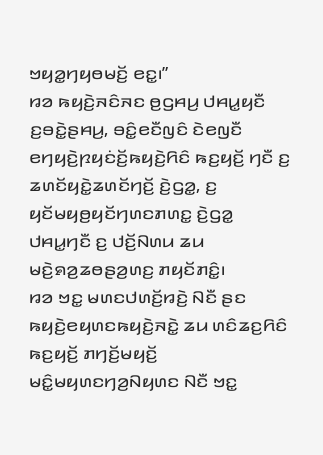ꤠꤟꤤ꤭ꤚꤟꤥꤗꤢꤩ꤬ ꤕꤢ꤭꤯”
ꤙꤤ ꤒꤟꤢꤧ꤬ꤏꤢꤨꤏꤢ ꤥ꤬ꤞꤌꤣ꤬ ꤓꤌꤣ꤭ꤟꤢꤪ ꤢ꤬ꤋꤢꤧ꤭ꤔꤌꤣ꤬, ꤋꤢꤨ꤭ꤕꤢꤪꤜꤢꤨ ꤢꤧꤕꤜꤢꤪ ꤕꤚꤟꤢꤧ꤬ꤐꤟꤢꤦꤢꤩ꤬ꤒꤟꤢꤧ꤬ꤖꤢꤨ ꤒꤢ꤬ꤟꤢꤩ꤬ ꤚꤢꤪ ꤢ꤬ ꤘꤛꤢꤩꤟꤢꤧ꤭ꤘꤛꤢꤩꤚꤢꤩ꤬ ꤢꤧ꤬ꤞꤤ꤭, ꤢ꤬ ꤟꤢꤩꤗꤟꤥ꤬ꤟꤢꤩꤚꤛꤢꤊꤛꤢ꤭ ꤢꤧ꤬ꤞꤤ꤭ ꤓꤌꤣ꤭ꤚꤢꤪ ꤢ꤬ ꤓꤢꤩ꤬ꤡꤛꤣ ꤘꤣ ꤗꤢꤧ꤬ꤎꤤ꤬ꤘꤥꤔꤤ꤬ꤛꤢ꤬ ꤊꤟꤢꤩꤊꤢꤨ꤭꤯
ꤙꤤ ꤠꤢ꤭ ꤗꤛꤢꤓꤛꤢꤩ꤬ꤙꤢꤧ꤬ ꤡꤢꤪ ꤔꤢ ꤒꤟꤢꤧ꤬ꤕꤟꤛꤢꤒꤟꤢꤧ꤬ꤏꤢꤧ꤭ ꤘꤣ ꤛꤢꤨꤘꤢ꤬ꤖꤢꤨ ꤒꤢ꤬ꤟꤢꤩ꤬ ꤊꤚꤢꤩ꤬ꤗꤟꤢꤩ꤬ ꤗꤢꤨ꤭ꤗꤟꤛꤢꤚꤤ꤬ꤡꤟꤛꤢ ꤡꤢꤪ ꤠꤢ꤭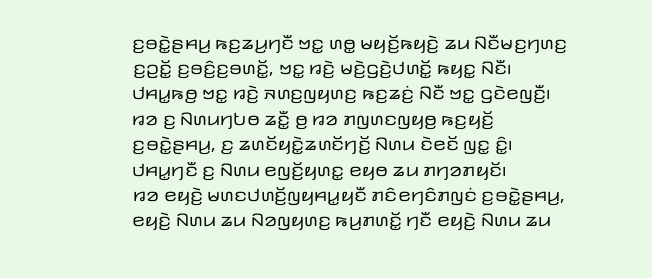ꤢ꤬ꤋꤢꤧ꤭ꤔꤌꤣ꤬ ꤒꤢ꤬ꤘꤣ꤬ꤚꤢꤪ ꤠꤢ꤭ ꤛꤥ꤭ ꤗꤟꤢꤩ꤬ꤒꤟꤢꤧ꤬ ꤘꤣ ꤡꤢꤪꤗꤢ꤬ꤚꤛꤢ꤬ ꤢ꤬ꤑꤢꤩ꤭ ꤢ꤬ꤋꤢꤨ꤬ꤢ꤬ꤋꤛꤢꤩ꤭, ꤠꤢ꤭ ꤙꤢꤧ꤬ ꤗꤢꤧ꤬ꤞꤢꤧ꤬ꤓꤛꤢꤩ꤭ ꤒꤟꤢ꤭ ꤡꤢꤪ꤯ ꤓꤌꤣ꤭ꤒꤥ꤬ ꤠꤢ꤭ ꤙꤢꤧ꤬ ꤏꤛꤢ꤬ꤜꤟꤛꤢ꤬ ꤒꤢ꤬ꤘꤢꤦ꤬ ꤡꤢꤪ ꤠꤢ꤭ ꤞꤢꤧꤕꤜꤢꤪ꤬꤯
ꤙꤤ ꤢ꤬ ꤡꤛꤣꤚꤝꤥ ꤘꤢꤪ꤭ ꤥ꤬ ꤙꤤ ꤊꤜꤛꤢꤜꤟꤥ꤬ ꤒꤢ꤬ꤟꤢꤩ꤬ ꤢ꤬ꤋꤢꤧ꤭ꤔꤌꤣ꤬, ꤢ꤬ ꤘꤛꤢꤩꤟꤢꤧ꤭ꤘꤛꤢꤩꤚꤢꤩ꤬ ꤡꤛꤣ ꤢꤧꤕꤢꤩ ꤜꤢ꤭ ꤢꤨ꤭꤯ ꤓꤌꤣ꤭ꤚꤢꤪ ꤢ꤬ ꤡꤛꤣ ꤕꤜꤢꤩ꤬ꤟꤛꤢ꤭ ꤕꤟꤥ ꤘꤣ ꤊꤚꤤꤊꤟꤢꤩ꤯
ꤙꤤ ꤕꤟꤢꤧ꤬ ꤗꤛꤢꤓꤛꤢꤩ꤬ꤜꤟꤌꤣ꤭ꤟꤢꤪ ꤊꤢꤨꤕꤚꤢꤨꤊꤜꤢꤦ ꤢ꤬ꤋꤢꤧ꤭ꤔꤌꤣ꤬, ꤕꤟꤢꤧ꤬ ꤡꤛꤣ ꤘꤣ ꤡꤤꤜꤟꤛꤢ꤬ ꤒꤣ꤬ꤊꤛꤢꤩ꤭ ꤚꤢꤪ ꤕꤟꤢꤧ꤬ ꤡꤛꤣ ꤘꤣ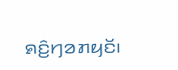ꤎꤢꤨ꤬ꤚꤤꤊꤟꤢꤩ꤯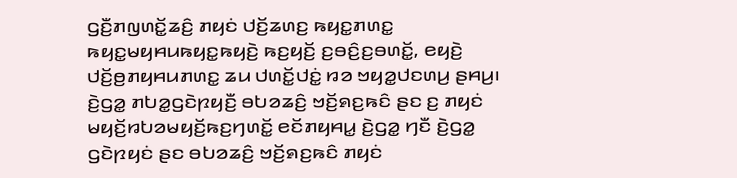ꤞꤢꤪ꤬ꤊꤜꤛꤢꤩ꤭ꤘꤢꤨ꤬ ꤊꤟꤢꤦ ꤓꤢꤩ꤬ꤘꤛꤢ꤬ ꤒꤟꤢ꤭ꤊꤛꤢ꤭ ꤒꤟꤢ꤭ꤗꤟꤌꤣꤒꤟꤢ꤭ꤒꤟꤢꤧ꤬ ꤒꤢ꤬ꤟꤢꤩ꤬ ꤢ꤬ꤋꤢꤨ꤬ꤢ꤬ꤋꤛꤢꤩ꤭, ꤕꤟꤢꤧ꤬ ꤓꤢꤩ꤬ꤥ꤬ꤊꤟꤌꤣꤊꤛꤢ꤭ ꤘꤣ ꤓꤛꤢꤩ꤭ꤓꤢꤦ꤭ ꤙꤤ ꤠꤟꤤ꤭ꤓꤢꤛꤣ꤬ ꤔꤌꤣ꤬꤯
ꤢꤧ꤬ꤞꤤ꤭ ꤊꤝꤤ꤭ꤞꤢꤧꤐꤟꤢꤪ꤬ ꤋꤝꤤꤘꤢꤨ꤬ ꤠꤢꤩ꤬ꤎꤢ꤬ꤒꤢꤨ ꤔꤢ ꤢ꤬ ꤊꤟꤢꤦ ꤗꤟꤢꤩ꤬ꤙꤝꤤꤗꤟꤢꤩ꤬ꤒꤢ꤬ꤚꤛꤢꤩ꤭ ꤕꤢꤩꤊꤟꤌꤣ꤭ ꤢꤧ꤬ꤞꤤ꤭ ꤚꤢꤪ ꤢꤧ꤬ꤞꤤ꤭ ꤞꤢꤧꤐꤟꤢꤦ ꤔꤢ ꤋꤝꤤꤘꤢꤨ꤬ ꤠꤢꤩ꤬ꤎꤢ꤬ꤒꤢꤨ ꤊꤟꤢꤦ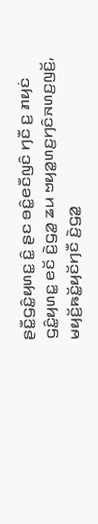ꤔꤢꤪ꤭ꤞꤢꤨ꤭ꤟꤛꤢ꤭ ꤢꤨ꤭ ꤔꤢ ꤋꤢꤨ꤭ꤕꤢꤪꤜꤢꤨ ꤚꤢꤪ ꤢ꤬ ꤊꤟꤢꤦ ꤞꤢꤨ꤭ꤟꤛꤢ꤭ ꤕꤢꤩ ꤢꤧ꤬ꤞꤤ꤭ ꤘꤣ ꤠꤟꤤ꤭ꤛꤢ꤬ꤚꤢꤨꤏꤛꤢ꤬ꤜꤢꤩ꤬, ꤗꤟꤢꤩ꤬ꤒꤢꤩ꤭ꤟꤢꤩꤚꤢꤪ ꤢꤧ꤬ꤞꤤ꤭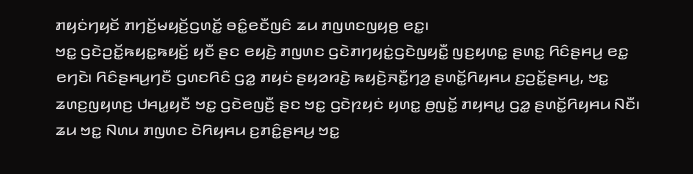ꤊꤟꤢꤦꤚꤟꤢꤩ ꤊꤚꤢꤩ꤬ꤗꤟꤢꤩ꤬ꤞꤛꤢꤩ꤭ ꤋꤢꤨ꤭ꤕꤢꤪꤜꤢꤨ ꤘꤣ ꤊꤜꤛꤢꤜꤟꤥ꤬ ꤕꤢ꤭꤯
ꤠꤢ꤭ ꤞꤢꤧꤑꤢꤩ꤭ꤒꤟꤢ꤭ꤒꤟꤢꤩ꤬ ꤟꤢꤪ ꤔꤢ ꤕꤟꤢꤧ꤬ ꤊꤜꤛꤢ ꤞꤢꤧꤊꤚꤟꤢꤦ꤭ꤞꤢꤧꤜꤟꤢꤪ꤭ ꤜꤢ꤬ꤟꤛꤢ꤭ ꤔꤛꤢ꤭ ꤖꤢꤨꤔꤌꤣ꤬ ꤕꤢ꤭ ꤕꤚꤢꤧ꤯ ꤖꤢꤨꤔꤌꤣ꤬ꤚꤢꤪ ꤞꤛꤢꤖꤢꤨ ꤞꤤ꤭ ꤊꤟꤢꤦ ꤔꤟꤤꤙꤢꤧ꤬ ꤒꤟꤢꤧ꤬ꤏꤢꤪ꤭ꤚꤤ꤬ ꤔꤛꤢꤩ꤭ꤖꤟꤌꤣ ꤢ꤬ꤑꤢꤩ꤭ꤔꤌꤣ꤬, ꤠꤢ꤭ ꤘꤛꤢ꤬ꤜꤟꤛꤢ꤬ ꤓꤌꤣ꤭ꤟꤢꤪ ꤠꤢ꤭ ꤞꤢꤧꤕꤜꤢꤪ꤬ ꤔꤢ ꤠꤢ꤭ ꤞꤢꤧꤐꤟꤢꤦ ꤟꤛꤢ꤭ ꤥ꤬ꤜꤢꤩ꤭ ꤊꤟꤌꤣ꤭ ꤞꤤ꤭ ꤔꤛꤢꤩ꤭ꤖꤟꤌꤣ ꤡꤢꤪ꤯
ꤘꤣ ꤠꤢ꤭ ꤡꤛꤣ ꤊꤜꤛꤢ ꤢꤧꤖꤟꤌꤣ ꤢ꤬ꤊꤢꤨ꤭ꤔꤌꤣ꤬ ꤠꤢ꤭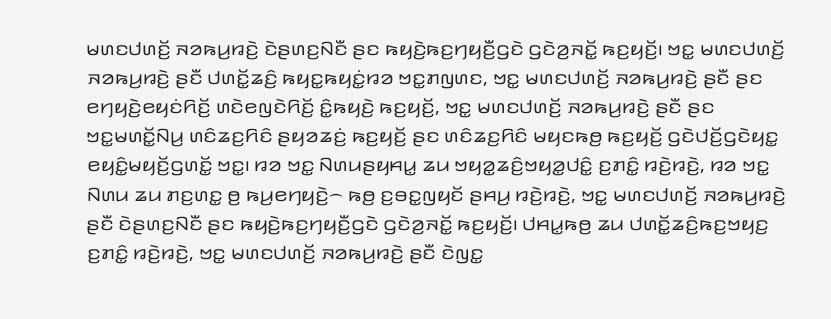ꤗꤛꤢꤓꤛꤢꤩ꤬ ꤏꤤꤒꤣ꤬ꤙꤢꤧ꤬ ꤢꤧꤔꤛꤢ꤬ꤡꤢꤪ ꤔꤢ ꤒꤟꤢꤧ꤬ꤒꤢ꤬ꤚꤟꤢꤪ꤬ꤞꤢꤧ ꤞꤢꤧꤤ꤬ꤏꤢꤩ꤭ ꤒꤢ꤬ꤟꤢꤩ꤬꤯ ꤠꤢ꤭ ꤗꤛꤢꤓꤛꤢꤩ꤬ ꤏꤤꤒꤣ꤬ꤙꤢꤧ꤬ ꤔꤢꤪ ꤓꤛꤢꤩ꤭ꤘꤢꤨ꤬ ꤒꤟꤢ꤭ꤒꤟꤢꤦ꤭ꤙꤤ ꤠꤢ꤭ꤊꤜꤛꤢ, ꤠꤢ꤭ ꤗꤛꤢꤓꤛꤢꤩ꤬ ꤏꤤꤒꤣ꤬ꤙꤢꤧ꤬ ꤔꤢꤪ ꤔꤢ ꤕꤚꤟꤢꤧ꤬ꤕꤟꤢꤦꤖꤢꤩ꤬ ꤛꤢꤧꤕꤜꤢꤧꤖꤢꤩ꤬ ꤢꤨ꤭ꤒꤟꤢꤧ꤬ ꤒꤢ꤬ꤟꤢꤩ꤬, ꤠꤢ꤭ ꤗꤛꤢꤓꤛꤢꤩ꤬ ꤏꤤꤒꤣ꤬ꤙꤢꤧ꤬ ꤔꤢꤪ ꤔꤢ ꤠꤢ꤭ꤗꤛꤢꤩ꤭ꤡꤣ꤬ ꤛꤢꤨꤘꤢ꤬ꤖꤢꤨ ꤔꤟꤤꤘꤢꤦ꤬ ꤒꤢ꤬ꤟꤢꤩ꤬ ꤔꤢ ꤛꤢꤨꤘꤢ꤬ꤖꤢꤨ ꤗꤟꤢꤒꤥ꤬ ꤒꤢ꤬ꤟꤢꤩ꤬ ꤞꤢꤧꤓꤢꤩ꤬ꤞꤢꤧꤟꤢ꤭ ꤕꤟꤢꤨ꤭ꤗꤟꤢꤩ꤬ꤞꤛꤢꤩ꤭ ꤠꤢ꤭꤯ ꤙꤤ ꤠꤢ꤭ ꤡꤛꤣꤔꤟꤌꤣ꤭ ꤘꤣ ꤠꤟꤤ꤭ꤘꤢꤨ꤬ꤠꤟꤤ꤭ꤓꤢꤨ꤭ ꤢ꤬ꤊꤢꤨ꤭ ꤙꤢꤧ꤬ꤙꤢꤧ꤬, ꤙꤤ ꤠꤢ꤭ ꤡꤛꤣ ꤘꤣ ꤊꤢ꤬ꤛꤢ꤭ ꤥ꤬ ꤒꤣ꤬ꤕꤚꤟꤢꤧ꤬꤮ ꤒꤥ꤬ ꤢ꤬ꤋꤢ꤭ꤜꤟꤢꤩ ꤔꤌꤣ꤬ ꤙꤢꤧ꤬ꤙꤢꤧ꤬, ꤠꤢ꤭ ꤗꤛꤢꤓꤛꤢꤩ꤬ ꤏꤤꤒꤣ꤬ꤙꤢꤧ꤬ ꤔꤢꤪ ꤢꤧꤔꤛꤢ꤬ꤡꤢꤪ ꤔꤢ ꤒꤟꤢꤧ꤬ꤒꤢ꤬ꤚꤟꤢꤪ꤬ꤞꤢꤧ ꤞꤢꤧꤤ꤬ꤏꤢꤩ꤭ ꤒꤢ꤬ꤟꤢꤩ꤬꤯ ꤓꤌꤣ꤭ꤒꤥ꤬ ꤘꤣ ꤓꤛꤢꤩ꤭ꤘꤢꤨ꤬ꤒꤢ꤬ꤠꤟꤢ꤬ ꤢ꤬ꤊꤢꤨ꤭ ꤙꤢꤧ꤬ꤙꤢꤧ꤬, ꤠꤢ꤭ ꤗꤛꤢꤓꤛꤢꤩ꤬ ꤏꤤꤒꤣ꤬ꤙꤢꤧ꤬ ꤔꤢꤪ ꤢꤧꤜꤢ꤭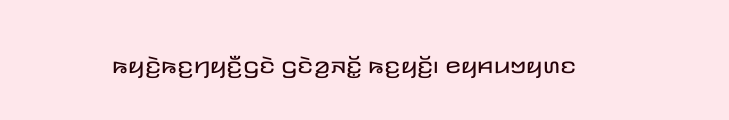ꤒꤟꤢꤧ꤬ꤒꤢ꤬ꤚꤟꤢꤪ꤬ꤞꤢꤧ ꤞꤢꤧꤤ꤬ꤏꤢꤩ꤭ ꤒꤢ꤬ꤟꤢꤩ꤬꤯ ꤕꤟꤌꤣꤠꤟꤛꤢ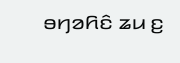ꤋꤚꤤꤖꤢꤨ ꤘꤣ ꤢ꤬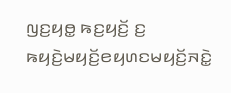ꤜꤢ꤬ꤟꤥ꤭ ꤒꤢ꤬ꤟꤢꤩ꤬ ꤢ꤬ ꤒꤟꤢꤧ꤬ꤗꤟꤢꤩ꤬ꤕꤟꤛꤢꤗꤟꤢꤩ꤬ꤏꤢꤧ꤭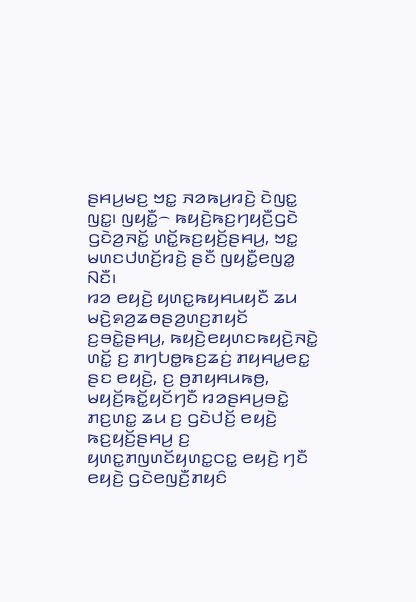ꤔꤌꤣ꤬ꤗꤢ꤬ ꤠꤢ꤭ ꤏꤤꤒꤣ꤬ꤙꤢꤧ꤬ ꤢꤧꤜꤢ꤭ ꤜꤢ꤭꤯ ꤜꤟꤢꤪ꤭꤮ ꤒꤟꤢꤧ꤬ꤒꤢ꤬ꤚꤟꤢꤪ꤬ꤞꤢꤧ ꤞꤢꤧꤤ꤬ꤏꤢꤩ꤭ ꤛꤢꤩ꤭ꤒꤢ꤬ꤟꤢꤩ꤬ꤔꤌꤣ꤬, ꤠꤢ꤭ ꤗꤛꤢꤓꤛꤢꤩ꤬ꤙꤢꤧ꤬ ꤔꤢꤪ ꤜꤟꤢꤪ꤭ꤕꤜꤤ꤭ ꤡꤢꤪ꤯
ꤙꤤ ꤕꤟꤢꤧ꤬ ꤟꤛꤢ꤭ꤒꤟꤌꤣꤟꤢꤪ ꤘꤣ ꤗꤢꤧ꤬ꤎꤤ꤬ꤘꤥꤔꤤ꤬ꤛꤢ꤬ꤊꤟꤢꤩ ꤢ꤬ꤋꤢꤧ꤭ꤔꤌꤣ꤬, ꤒꤟꤢꤧ꤬ꤕꤟꤛꤢꤒꤟꤢꤧ꤬ꤏꤢꤧ꤭ ꤛꤢꤩ꤭ ꤢ꤬ ꤊꤚꤝꤥ꤭ꤒꤢ꤬ꤘꤢꤦ꤬ ꤊꤟꤌꤣ꤭ꤕꤢ꤭ ꤔꤢ ꤕꤟꤢꤧ꤬, ꤢ꤬ ꤥ꤬ꤊꤟꤌꤣꤒꤥ꤬, ꤗꤟꤢꤩ꤬ꤒꤢꤩ꤭ꤟꤢꤩꤚꤢꤪ ꤙꤤꤔꤌꤣ꤬ꤋꤢꤧ꤭ ꤊꤢ꤬ꤛꤢ꤭ ꤘꤣ ꤢ꤬ ꤞꤢꤧꤓꤢꤩ꤬ ꤕꤟꤢꤧ꤬ ꤒꤢ꤬ꤟꤢꤩ꤬ꤔꤌꤣ꤬ ꤢ꤬ ꤟꤛꤢ꤭ꤊꤜꤛꤢꤩꤟꤛꤢ꤭ꤍꤢ꤭ ꤕꤟꤢꤧ꤬ ꤚꤢꤪ ꤕꤟꤢꤧ꤬ ꤞꤢꤧꤕꤜꤢꤪ꤬ꤊꤟꤢꤨ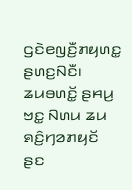ꤞꤢꤧꤕꤜꤢꤪ꤬ꤊꤟꤛꤢ꤭ ꤔꤛꤢ꤬ꤡꤢꤪ꤯
ꤘꤣꤋꤛꤢꤩ꤭ ꤔꤌꤣ꤬ ꤠꤢ꤭ ꤡꤛꤣ ꤘꤣ ꤎꤢꤨ꤬ꤚꤤꤊꤟꤢꤩ ꤔꤢ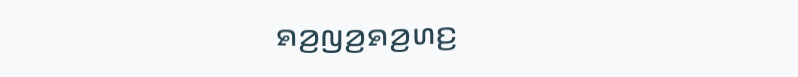ꤎꤤ꤬ꤜꤤ꤬ꤎꤤ꤬ꤛꤢ꤬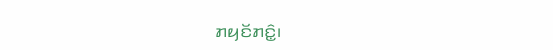ꤊꤟꤢꤩꤊꤢꤨ꤭꤯